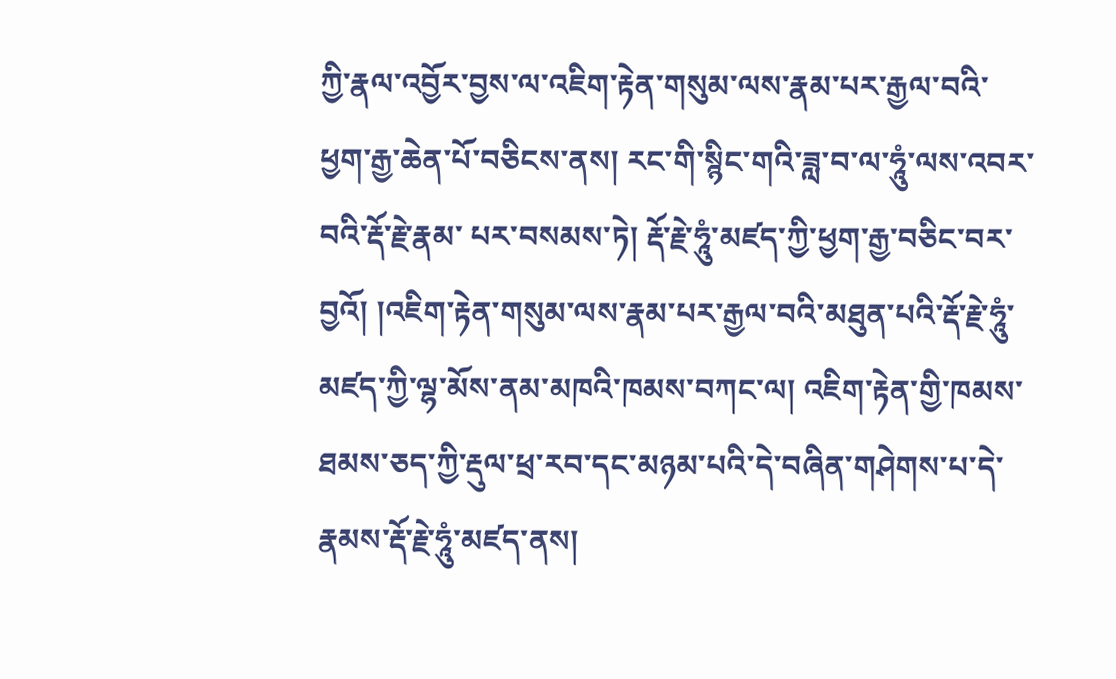ཀྱི་རྣལ་འབྱོར་བྱས་ལ་འཇིག་རྟེན་གསུམ་ལས་རྣམ་པར་རྒྱལ་བའི་ཕྱག་རྒྱ་ཆེན་པོ་བཅིངས་ནས། རང་གི་སྙིང་གའི་ཟླ་བ་ལ་ཧཱུཾ་ལས་འབར་བའི་རྡོ་རྗེ་རྣམ་ པར་བསམས་ཏེ། རྡོ་རྗེ་ཧཱུཾ་མཛད་ཀྱི་ཕྱག་རྒྱ་བཅིང་བར་བྱའོ། །འཇིག་རྟེན་གསུམ་ལས་རྣམ་པར་རྒྱལ་བའི་མཐུན་པའི་རྡོ་རྗེ་ཧཱུཾ་མཛད་ཀྱི་ལྷ་མོས་ནམ་མཁའི་ཁམས་བཀང་ལ། འཇིག་རྟེན་གྱི་ཁམས་ཐམས་ཅད་ཀྱི་རྡུལ་ཕྲ་རབ་དང་མཉམ་པའི་དེ་བཞིན་གཤེགས་པ་དེ་ རྣམས་རྡོ་རྗེ་ཧཱུཾ་མཛད་ནས།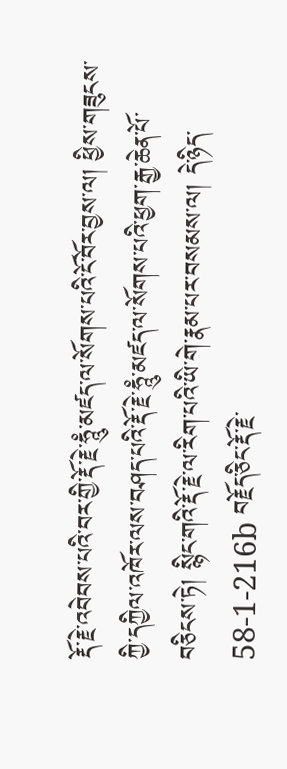རྡོ་རྗེ་འབེབས་པའི་བར་གྱི་རྡོ་རྗེ་ཧཱུཾ་མཛད་ལ་སོགས་པའི་ངོ་བོར་བྱས་ལ། ཕྱིས་གཟུངས་ཀྱི་དཀྱིལ་འཁོར་ལས་བཤད་པའི་རྡོ་རྗེ་ཧཱུཾ་མཛད་ལ་སོགས་པའི་ཕྱག་རྒྱ་ཆེན་པོ་བཅིངས་ཏེ། སྙིང་གའི་རྡོ་རྗེ་ལ་རིག་པའི་ཡི་གེ་རྣམ་པར་བསམས་ལ། དེ་ཉིད་ 58-1-216b བརྗོད་ཅིང་རྡོ་རྗེ་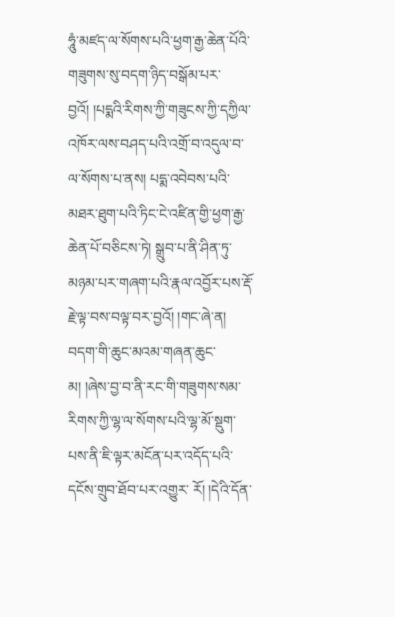ཧཱུཾ་མཛད་ལ་སོགས་པའི་ཕྱག་རྒྱ་ཆེན་པོའི་གཟུགས་སུ་བདག་ཉིད་བསྒོམ་པར་བྱའོ། །པདྨའི་རིགས་ཀྱི་གཟུངས་ཀྱི་དཀྱིལ་འཁོར་ལས་བཤད་པའི་འགྲོ་བ་འདུལ་བ་ལ་སོགས་པ་ནས། པདྨ་འབེབས་པའི་མཐར་ཐུག་པའི་ཏིང་ངེ་འཛིན་གྱི་ཕྱག་རྒྱ་ཆེན་པོ་བཅིངས་ཏེ། སྒྲུབ་པ་ནི་ཤིན་ཏུ་མཉམ་པར་གཞག་པའི་རྣལ་འབྱོར་པས་རྡོ་རྗེ་ལྟ་བས་བལྟ་བར་བྱའོ། །གང་ཞེ་ན། བདག་གི་ཆུང་མའམ་གཞན་ཆུང་མ། །ཞེས་བྱ་བ་ནི་རང་གི་གཟུགས་སམ་རིགས་ཀྱི་ལྷ་ལ་སོགས་པའི་ལྷ་མོ་སྡུག་པས་ནི་ཇི་ལྟར་མངོན་པར་འདོད་པའི་དངོས་གྲུབ་ཐོབ་པར་འགྱུར་ རོ། །དེའི་དོན་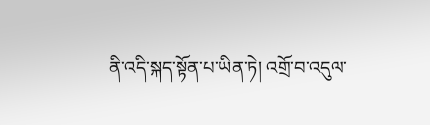ནི་འདི་སྐད་སྟོན་པ་ཡིན་ཏེ། འགྲོ་བ་འདུལ་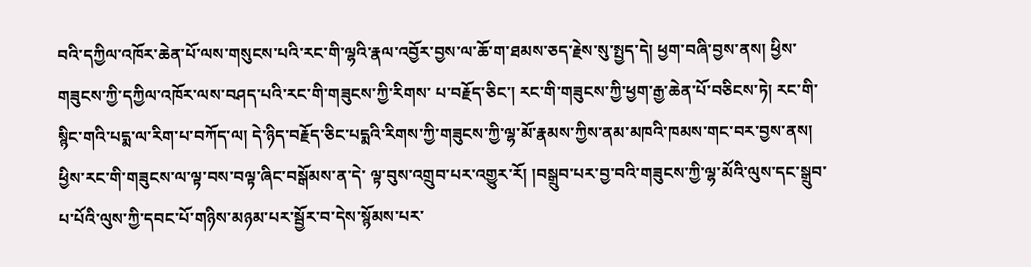བའི་དཀྱིལ་འཁོར་ཆེན་པོ་ལས་གསུངས་པའི་རང་གི་ལྷའི་རྣལ་འབྱོར་བྱས་ལ་ཆོ་ག་ཐམས་ཅད་རྗེས་སུ་སྤྱད་དེ། ཕྱག་བཞི་བྱས་ནས། ཕྱིས་གཟུངས་ཀྱི་དཀྱིལ་འཁོར་ལས་བཤད་པའི་རང་གི་གཟུངས་ཀྱི་རིགས་ པ་བརྗོད་ཅིང་། རང་གི་གཟུངས་ཀྱི་ཕྱག་རྒྱ་ཆེན་པོ་བཅིངས་ཏེ། རང་གི་སྙིང་གའི་པདྨ་ལ་རིག་པ་བཀོད་ལ། དེ་ཉིད་བརྗོད་ཅིང་པདྨའི་རིགས་ཀྱི་གཟུངས་ཀྱི་ལྷ་མོ་རྣམས་ཀྱིས་ནམ་མཁའི་ཁམས་གང་བར་བྱས་ནས། ཕྱིས་རང་གི་གཟུངས་ལ་ལྟ་བས་བལྟ་ཞིང་བསྒོམས་ན་དེ་ ལྟ་བུས་འགྲུབ་པར་འགྱུར་རོ། །བསྒྲུབ་པར་བྱ་བའི་གཟུངས་ཀྱི་ལྷ་མོའི་ལུས་དང་སྒྲུབ་པ་པོའི་ལུས་ཀྱི་དབང་པོ་གཉིས་མཉམ་པར་སྦྱོར་བ་དེས་སྙོམས་པར་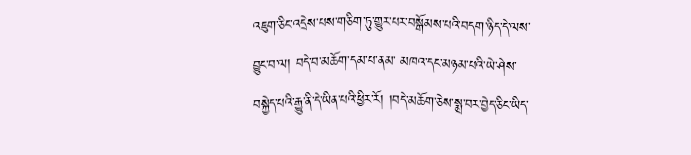འཇུག་ཅིང་འདྲེས་པས་གཅིག་ཏུ་གྱུར་པར་བསྒོམས་པའི་བདག་ཉིད་དེ་ལས་བྱུང་བ་ལ། བདེ་བ་མཆོག་དམ་པ་ནམ་ མཁའ་དང་མཉམ་པའི་ཡེ་ཤེས་བསྐྱེད་པའི་རྒྱུ་ནི་དེ་ཡིན་པའི་ཕྱིར་རོ། །བདེ་མཆོག་ཅེས་སྨྲ་བར་བྱེད་ཅིང་ཡིད་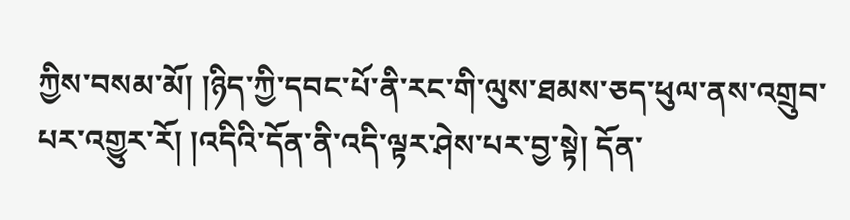ཀྱིས་བསམ་མོ། །ཉིད་ཀྱི་དབང་པོ་ནི་རང་གི་ལུས་ཐམས་ཅད་ཕུལ་ནས་འགྲུབ་པར་འགྱུར་རོ། །འདིའི་དོན་ནི་འདི་ལྟར་ཤེས་པར་བྱ་སྟེ། དོན་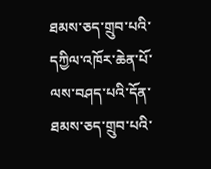ཐམས་ཅད་གྲུབ་པའི་ དཀྱིལ་འཁོར་ཆེན་པོ་ལས་བཤད་པའི་དོན་ཐམས་ཅད་གྲུབ་པའི་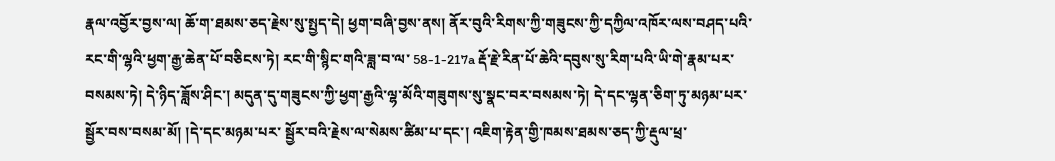རྣལ་འབྱོར་བྱས་ལ། ཆོ་ག་ཐམས་ཅད་རྗེས་སུ་སྤྱད་དེ། ཕྱག་བཞི་བྱས་ནས། ནོར་བུའི་རིགས་ཀྱི་གཟུངས་ཀྱི་དཀྱིལ་འཁོར་ལས་བཤད་པའི་རང་གི་ལྷའི་ཕྱག་རྒྱ་ཆེན་པོ་བཅིངས་ཏེ། རང་གི་སྙིང་གའི་ཟླ་བ་ལ་ 58-1-217a རྡོ་རྗེ་རིན་པོ་ཆེའི་དབུས་སུ་རིག་པའི་ཡི་གེ་རྣམ་པར་བསམས་ཏེ། དེ་ཉིད་ཟློས་ཤིང་། མདུན་དུ་གཟུངས་ཀྱི་ཕྱག་རྒྱའི་ལྷ་མོའི་གཟུགས་སུ་སྣང་བར་བསམས་ཏེ། དེ་དང་ལྷན་ཅིག་ཏུ་མཉམ་པར་སྦྱོར་བས་བསམ་མོ། །དེ་དང་མཉམ་པར་ སྦྱོར་བའི་རྗེས་ལ་སེམས་ཚིམ་པ་དང་། འཇིག་རྟེན་གྱི་ཁམས་ཐམས་ཅད་ཀྱི་རྡུལ་ཕྲ་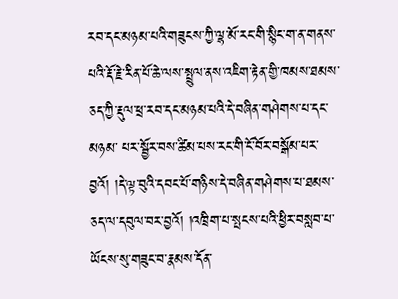རབ་དང་མཉམ་པའི་གཟུངས་ཀྱི་ལྷ་མོ་རང་གི་སྙིང་ག་ན་གནས་པའི་རྡོ་རྗེ་རིན་པོ་ཆེ་ལས་སྤྲུལ་ནས་འཇིག་རྟེན་གྱི་ཁམས་ཐམས་ཅད་ཀྱི་རྡུལ་ཕྲ་རབ་དང་མཉམ་པའི་དེ་བཞིན་གཤེགས་པ་དང་མཉམ་ པར་སྦྱོར་བས་ཚིམ་པས་རང་གི་ངོ་བོར་བསྒོམ་པར་བྱའོ། །དེ་ལྟ་བུའི་དབང་པོ་གཉིས་དེ་བཞིན་གཤེགས་པ་ཐམས་ཅད་ལ་དབུལ་བར་བྱའོ། །འཁྲིག་པ་སྤངས་པའི་ཕྱིར་བསླབ་པ་ཡོངས་སུ་གཟུང་བ་རྣམས་དོན་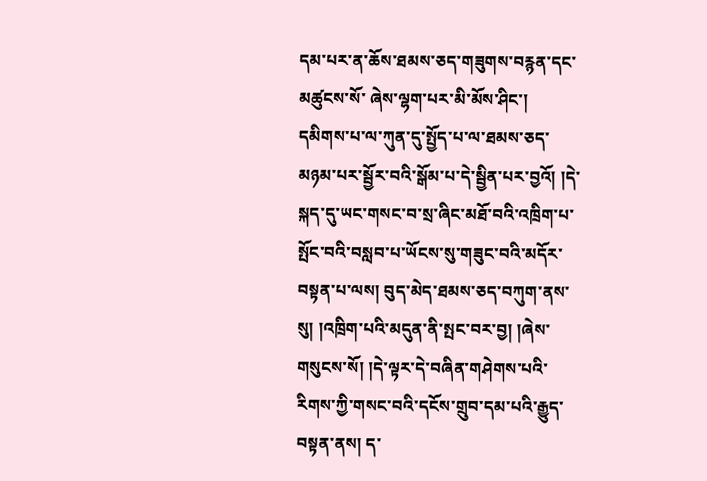དམ་པར་ན་ཆོས་ཐམས་ཅད་གཟུགས་བརྙན་དང་མཚུངས་སོ་ ཞེས་ལྷག་པར་མི་མོས་ཤིང་། དམིགས་པ་ལ་ཀུན་དུ་སྤྱོད་པ་ལ་ཐམས་ཅད་མཉམ་པར་སྦྱོར་བའི་སྒོམ་པ་དེ་སྦྱིན་པར་བྱའོ། །དེ་སྐད་དུ་ཡང་གསང་བ་སྲ་ཞིང་མཐོ་བའི་འཁྲིག་པ་སྤོང་བའི་བསླབ་པ་ཡོངས་སུ་གཟུང་བའི་མདོར་བསྟན་པ་ལས། བུད་མེད་ཐམས་ཅད་བཀུག་ནས་ སུ། །འཁྲིག་པའི་མདུན་ནི་སྤང་བར་བྱ། །ཞེས་གསུངས་སོ། །དེ་ལྟར་དེ་བཞིན་གཤེགས་པའི་རིགས་ཀྱི་གསང་བའི་དངོས་གྲུབ་དམ་པའི་རྒྱུད་བསྟན་ནས། ད་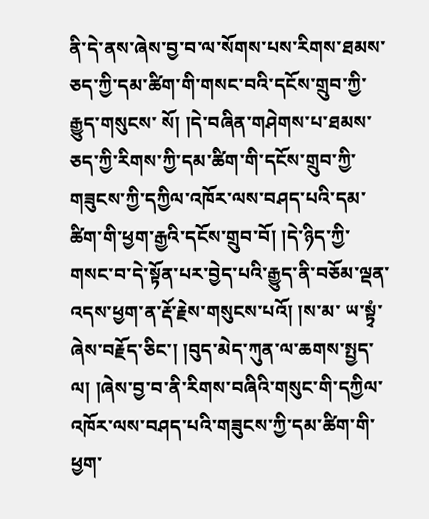ནི་དེ་ནས་ཞེས་བྱ་བ་ལ་སོགས་པས་རིགས་ཐམས་ཅད་ཀྱི་དམ་ཚིག་གི་གསང་བའི་དངོས་གྲུབ་ཀྱི་རྒྱུད་གསུངས་ སོ། །དེ་བཞིན་གཤེགས་པ་ཐམས་ཅད་ཀྱི་རིགས་ཀྱི་དམ་ཚིག་གི་དངོས་གྲུབ་ཀྱི་གཟུངས་ཀྱི་དཀྱིལ་འཁོར་ལས་བཤད་པའི་དམ་ཚིག་གི་ཕྱག་རྒྱའི་དངོས་གྲུབ་བོ། །དེ་ཉིད་ཀྱི་གསང་བ་དེ་སྟོན་པར་བྱེད་པའི་རྒྱུད་ནི་བཅོམ་ལྡན་འདས་ཕྱག་ན་རྡོ་རྗེས་གསུངས་པའོ། །ས་མ་ ཡ་སྟྭཾ་ཞེས་བརྗོད་ཅིང་། །བུད་མེད་ཀུན་ལ་ཆགས་སྤྱད་ལ། །ཞེས་བྱ་བ་ནི་རིགས་བཞིའི་གསུང་གི་དཀྱིལ་འཁོར་ལས་བཤད་པའི་གཟུངས་ཀྱི་དམ་ཚིག་གི་ཕྱག་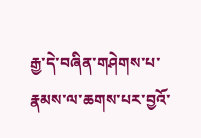རྒྱ་དེ་བཞིན་གཤེགས་པ་རྣམས་ལ་ཆགས་པར་བྱའོ་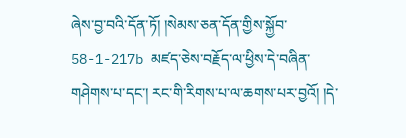ཞེས་བྱ་བའི་དོན་ཏོ། །སེམས་ཅན་དོན་གྱིས་སྐྱོབ་ 58-1-217b མཛད་ཅེས་བརྗོད་ལ་ཕྱིས་དེ་བཞིན་གཤེགས་པ་དང་། རང་གི་རིགས་པ་ལ་ཆགས་པར་བྱའོ། །དེ་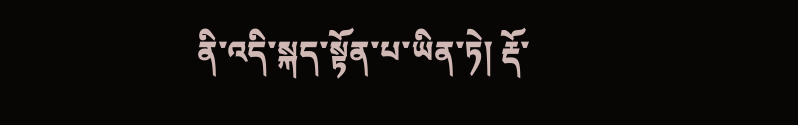ནི་འདི་སྐད་སྟོན་པ་ཡིན་ཏེ། རྡོ་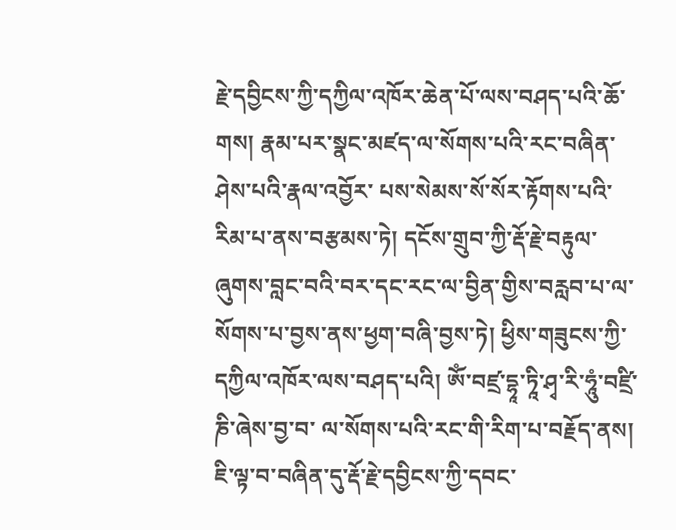རྗེ་དབྱིངས་ཀྱི་དཀྱིལ་འཁོར་ཆེན་པོ་ལས་བཤད་པའི་ཆོ་གས། རྣམ་པར་སྣང་མཛད་ལ་སོགས་པའི་རང་བཞིན་ཤེས་པའི་རྣལ་འབྱོར་ པས་སེམས་སོ་སོར་རྟོགས་པའི་རིམ་པ་ནས་བརྩམས་ཏེ། དངོས་གྲུབ་ཀྱི་རྡོ་རྗེ་བརྟུལ་ཞུགས་བླང་བའི་བར་དང་རང་ལ་བྱིན་གྱིས་བརླབ་པ་ལ་སོགས་པ་བྱས་ནས་ཕྱག་བཞི་བྱས་ཏེ། ཕྱིས་གཟུངས་ཀྱི་དཀྱིལ་འཁོར་ལས་བཤད་པའི། ཨོཾ་བཛྲ་དྷཱ་ཏཱི་ཤྭ་རི་ཧཱུཾ་བཛྲི་ཎི་ཞེས་བྱ་བ་ ལ་སོགས་པའི་རང་གི་རིག་པ་བརྗོད་ནས། ཇི་ལྟ་བ་བཞིན་དུ་རྡོ་རྗེ་དབྱིངས་ཀྱི་དབང་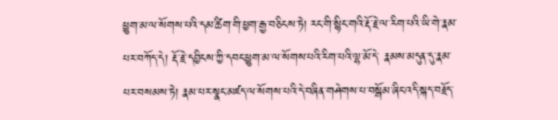ཕྱུག་མ་ལ་སོགས་པའི་དམ་ཚིག་གི་ཕྱག་རྒྱ་བཅིངས་ཏེ། རང་གི་སྙིང་གའི་རྡོ་རྗེ་ལ་རིག་པའི་ཡི་གེ་རྣམ་པར་བཀོད་དེ། རྡོ་རྗེ་དབྱིངས་ཀྱི་དབང་ཕྱུག་མ་ལ་སོགས་པའི་རིག་པའི་ལྷ་མོ་དེ་ རྣམས་མདུན་དུ་རྣམ་པར་བསམས་ཏེ། རྣམ་པར་སྣང་མཛད་ལ་སོགས་པའི་དེ་བཞིན་གཤེགས་པ་བསྒོམ་ཞིང་འདི་སྐད་བརྗོད་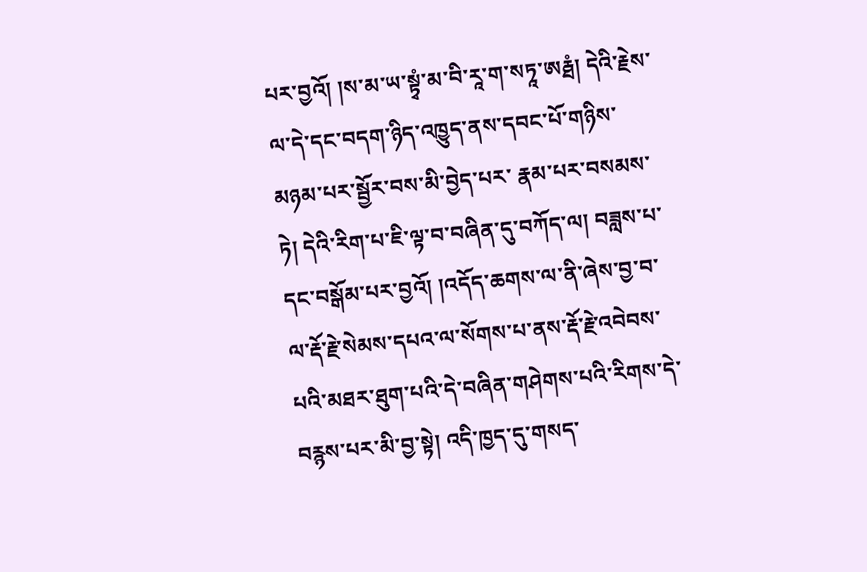པར་བྱའོ། །ས་མ་ཡ་སྟྭཾ་མ་བི་རཱ་ག་སཏཱ་ཨརྠཾ། དེའི་རྗེས་ལ་དེ་དང་བདག་ཉིད་འཁྱུད་ནས་དབང་པོ་གཉིས་མཉམ་པར་སྦྱོར་བས་མི་བྱེད་པར་ རྣམ་པར་བསམས་ཏེ། དེའི་རིག་པ་ཇི་ལྟ་བ་བཞིན་དུ་བཀོད་ལ། བཟླས་པ་དང་བསྒོམ་པར་བྱའོ། །འདོད་ཆགས་ལ་ནི་ཞེས་བྱ་བ་ལ་རྡོ་རྗེ་སེམས་དཔའ་ལ་སོགས་པ་ནས་རྡོ་རྗེ་འབེབས་པའི་མཐར་ཐུག་པའི་དེ་བཞིན་གཤེགས་པའི་རིགས་དེ་བརྙས་པར་མི་བྱ་སྟེ། འདི་ཁྱད་དུ་གསད་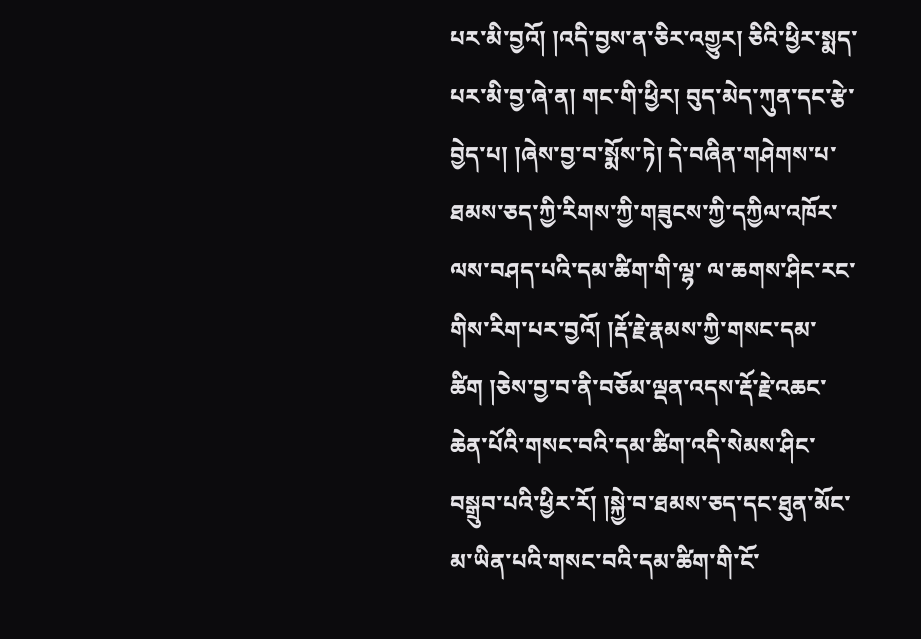པར་མི་བྱའོ། །འདི་བྱས་ན་ཅིར་འགྱུར། ཅིའི་ཕྱིར་སྨད་པར་མི་བྱ་ཞེ་ན། གང་གི་ཕྱིར། བུད་མེད་ཀུན་དང་རྩེ་བྱེད་པ། །ཞེས་བྱ་བ་སྨོས་ཏེ། དེ་བཞིན་གཤེགས་པ་ཐམས་ཅད་ཀྱི་རིགས་ཀྱི་གཟུངས་ཀྱི་དཀྱིལ་འཁོར་ལས་བཤད་པའི་དམ་ཚིག་གི་ལྷ་ ལ་ཆགས་ཤིང་རང་གིས་རིག་པར་བྱའོ། །རྡོ་རྗེ་རྣམས་ཀྱི་གསང་དམ་ཚིག །ཅེས་བྱ་བ་ནི་བཅོམ་ལྡན་འདས་རྡོ་རྗེ་འཆང་ཆེན་པོའི་གསང་བའི་དམ་ཚིག་འདི་སེམས་ཤིང་བསྒྲུབ་པའི་ཕྱིར་རོ། །སྐྱེ་བ་ཐམས་ཅད་དང་ཐུན་མོང་མ་ཡིན་པའི་གསང་བའི་དམ་ཚིག་གི་ངོ་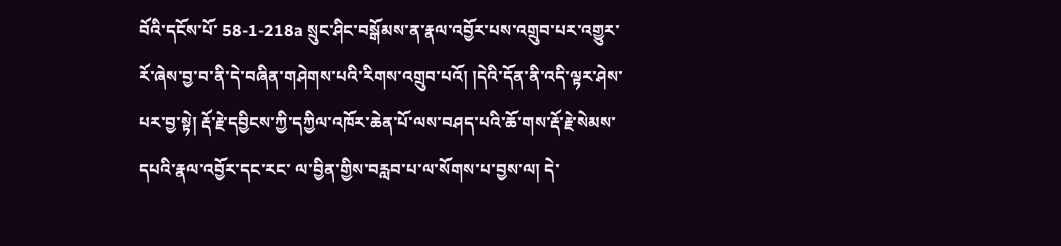བོའི་དངོས་པོ་ 58-1-218a སྲུང་ཤིང་བསྒོམས་ན་རྣལ་འབྱོར་པས་འགྲུབ་པར་འགྱུར་རོ་ཞེས་བྱ་བ་ནི་དེ་བཞིན་གཤེགས་པའི་རིགས་འགྲུབ་པའོ། །དེའི་དོན་ནི་འདི་ལྟར་ཤེས་པར་བྱ་སྟེ། རྡོ་རྗེ་དབྱིངས་ཀྱི་དཀྱིལ་འཁོར་ཆེན་པོ་ལས་བཤད་པའི་ཆོ་གས་རྡོ་རྗེ་སེམས་དཔའི་རྣལ་འབྱོར་དང་རང་ ལ་བྱིན་གྱིས་བརླབ་པ་ལ་སོགས་པ་བྱས་ལ། དེ་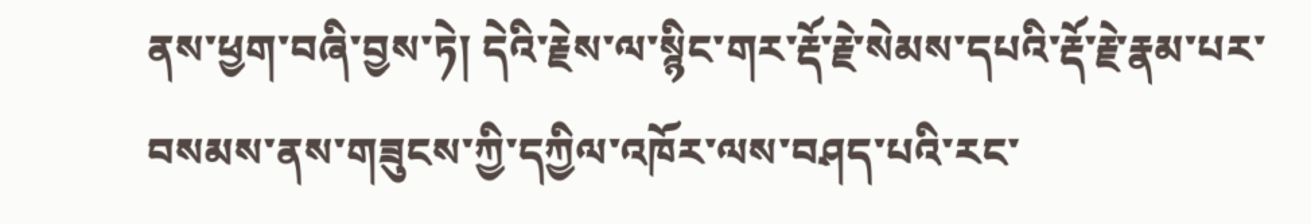ནས་ཕྱག་བཞི་བྱས་ཏེ། དེའི་རྗེས་ལ་སྙིང་གར་རྡོ་རྗེ་སེམས་དཔའི་རྡོ་རྗེ་རྣམ་པར་བསམས་ནས་གཟུངས་ཀྱི་དཀྱིལ་འཁོར་ལས་བཤད་པའི་རང་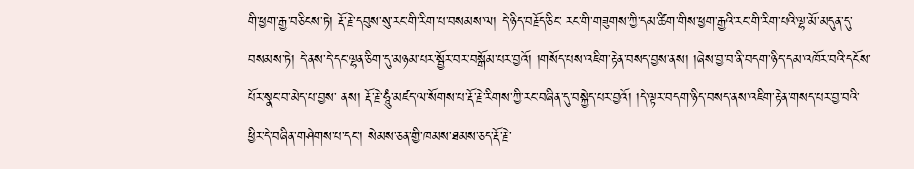གི་ཕྱག་རྒྱ་བཅིངས་ཏེ། རྡོ་རྗེ་དབུས་སུ་རང་གི་རིག་པ་བསམས་ལ། དེ་ཉིད་བརྗོད་ཅིང་ རང་གི་གཟུགས་ཀྱི་དམ་ཚིག་གིས་ཕྱག་རྒྱའི་རང་གི་རིག་པའི་ལྷ་མོ་མདུན་དུ་བསམས་ཏེ། དེ་ནས་དེ་དང་ལྷན་ཅིག་དུ་མཉམ་པར་སྦྱོར་བར་བསྒོམ་པར་བྱའོ། །གསོད་པས་འཇིག་རྟེན་བསད་བྱས་ནས། །ཞེས་བྱ་བ་ནི་བདག་ཉིད་དམ་འཁོར་བའི་དངོས་པོར་སྣང་བ་མེད་པ་བྱས་ ནས། རྡོ་རྗེ་ཧཱུཾ་མཛད་ལ་སོགས་པ་རྡོ་རྗེ་རིགས་ཀྱི་རང་བཞིན་དུ་བསྐྱེད་པར་བྱའོ། །དེ་ལྟར་བདག་ཉིད་བསད་ནས་འཇིག་རྟེན་གསད་པར་བྱ་བའི་ཕྱིར་དེ་བཞིན་གཤེགས་པ་དང་། སེམས་ཅན་གྱི་ཁམས་ཐམས་ཅད་རྡོ་རྗེ་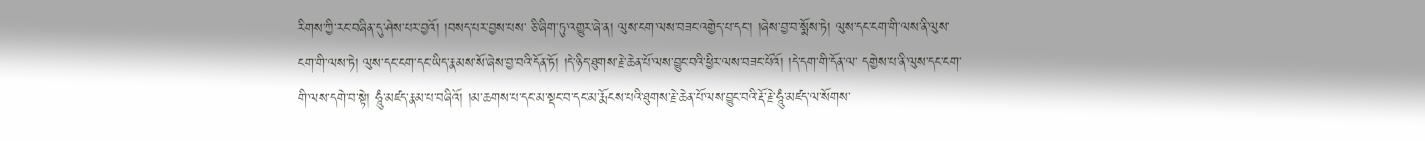རིགས་ཀྱི་རང་བཞིན་དུ་ཤེས་པར་བྱའོ། །བསད་པར་བྱས་པས་ ཅི་ཞིག་ཏུ་འགྱུར་ཞེ་ན། ལུས་ངག་ལས་བཟང་འགྱེད་པ་དང་། །ཞེས་བྱ་བ་སྨོས་ཏེ། ལུས་དང་ངག་གི་ལས་ནི་ལུས་ངག་གི་ལས་ཏེ། ལུས་དང་ངག་དང་ཡིད་རྣམས་སོ་ཞེས་བྱ་བའི་དོན་ཏོ། །དེ་ཉིད་ཐུགས་རྗེ་ཆེན་པོ་ལས་བྱུང་བའི་ཕྱིར་ལས་བཟང་པོའོ། །དེ་དག་གི་དོན་ལ་ དགྱེས་པ་ནི་ལུས་དང་ངག་གི་ལས་དགེ་བ་སྟེ། ཧཱུཾ་མཛད་རྣམ་པ་བཞིའོ། །མ་ཆགས་པ་དང་མ་སྡང་བ་དང་མ་རྨོངས་པའི་ཐུགས་རྗེ་ཆེན་པོ་ལས་བྱུང་བའི་རྡོ་རྗེ་ཧཱུཾ་མཛད་ལ་སོགས་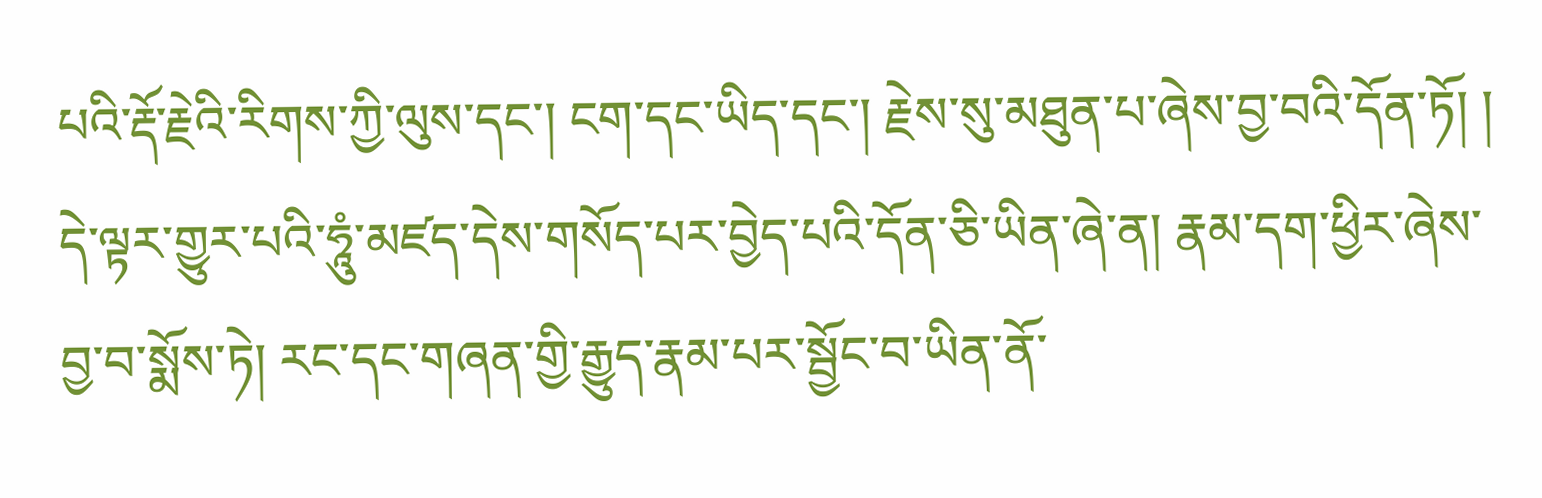པའི་རྡོ་རྗེའི་རིགས་ཀྱི་ལུས་དང་། ངག་དང་ཡིད་དང་། རྗེས་སུ་མཐུན་པ་ཞེས་བྱ་བའི་དོན་ཏོ། ། དེ་ལྟར་གྱུར་པའི་ཧཱུཾ་མཛད་དེས་གསོད་པར་བྱེད་པའི་དོན་ཅི་ཡིན་ཞེ་ན། རྣམ་དག་ཕྱིར་ཞེས་བྱ་བ་སྨོས་ཏེ། རང་དང་གཞན་གྱི་རྒྱུད་རྣམ་པར་སྦྱོང་བ་ཡིན་ནོ་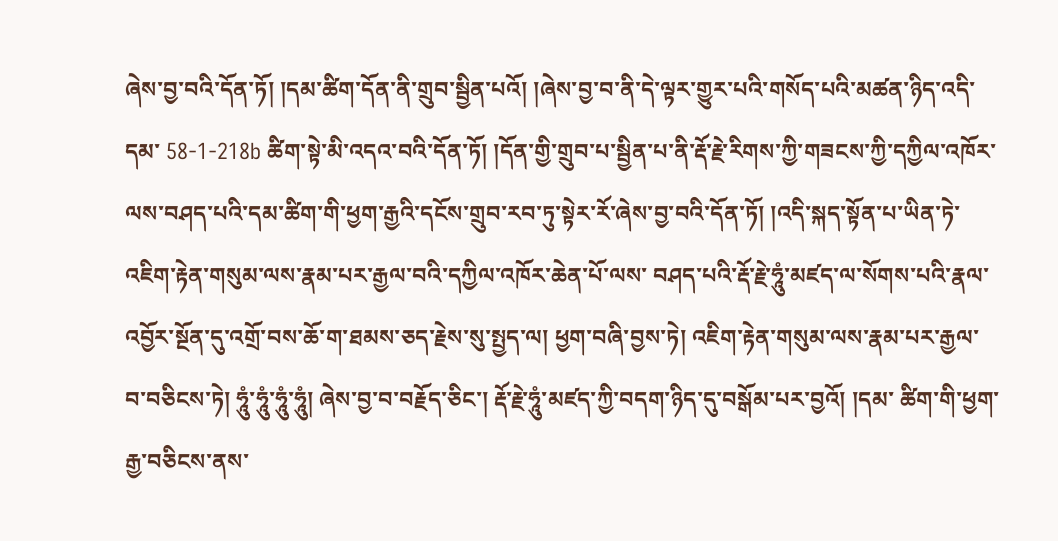ཞེས་བྱ་བའི་དོན་ཏོ། །དམ་ཚིག་དོན་ནི་གྲུབ་སྦྱིན་པའོ། །ཞེས་བྱ་བ་ནི་དེ་ལྟར་གྱུར་པའི་གསོད་པའི་མཚན་ཉིད་འདི་དམ་ 58-1-218b ཚིག་སྟེ་མི་འདའ་བའི་དོན་ཏོ། །དོན་གྱི་གྲུབ་པ་སྦྱིན་པ་ནི་རྡོ་རྗེ་རིགས་ཀྱི་གཟངས་ཀྱི་དཀྱིལ་འཁོར་ལས་བཤད་པའི་དམ་ཚིག་གི་ཕྱག་རྒྱའི་དངོས་གྲུབ་རབ་ཏུ་སྟེར་རོ་ཞེས་བྱ་བའི་དོན་ཏོ། །འདི་སྐད་སྟོན་པ་ཡིན་ཏེ་འཇིག་རྟེན་གསུམ་ལས་རྣམ་པར་རྒྱལ་བའི་དཀྱིལ་འཁོར་ཆེན་པོ་ལས་ བཤད་པའི་རྡོ་རྗེ་ཧཱུཾ་མཛད་ལ་སོགས་པའི་རྣལ་འབྱོར་སྔོན་དུ་འགྲོ་བས་ཆོ་ག་ཐམས་ཅད་རྗེས་སུ་སྤྱད་ལ། ཕྱག་བཞི་བྱས་ཏེ། འཇིག་རྟེན་གསུམ་ལས་རྣམ་པར་རྒྱལ་བ་བཅིངས་ཏེ། ཧཱུཾ་ཧཱུཾ་ཧཱུཾ་ཧཱུཾ། ཞེས་བྱ་བ་བརྗོད་ཅིང་། རྡོ་རྗེ་ཧཱུཾ་མཛད་ཀྱི་བདག་ཉིད་དུ་བསྒོམ་པར་བྱའོ། །དམ་ ཚིག་གི་ཕྱག་རྒྱ་བཅིངས་ནས་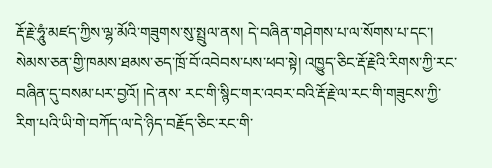རྡོ་རྗེ་ཧཱུཾ་མཛད་ཀྱིས་ལྷ་མོའི་གཟུགས་སུ་སྤྲུལ་ནས། དེ་བཞིན་གཤེགས་པ་ལ་སོགས་པ་དང་། སེམས་ཅན་གྱི་ཁམས་ཐམས་ཅད་ཁྲོ་བོ་འབེབས་པས་ཕབ་སྟེ། འཁྱུད་ཅིང་རྡོ་རྗེའི་རིགས་ཀྱི་རང་བཞིན་དུ་བསམ་པར་བྱའོ། །དེ་ནས་ རང་གི་སྙིང་གར་འབར་བའི་རྡོ་རྗེ་ལ་རང་གི་གཟུངས་ཀྱི་རིག་པའི་ཡི་གེ་བཀོད་ལ་དེ་ཉིད་བརྗོད་ཅིང་རང་གི་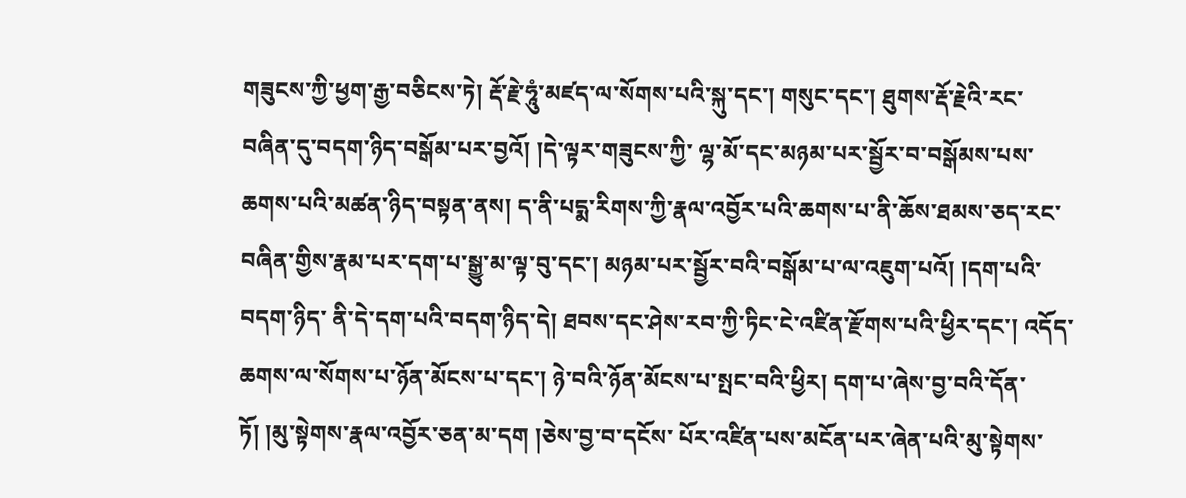གཟུངས་ཀྱི་ཕྱག་རྒྱ་བཅིངས་ཏེ། རྡོ་རྗེ་ཧཱུཾ་མཛད་ལ་སོགས་པའི་སྐུ་དང་། གསུང་དང་། ཐུགས་རྡོ་རྗེའི་རང་བཞིན་དུ་བདག་ཉིད་བསྒོམ་པར་བྱའོ། །དེ་ལྟར་གཟུངས་ཀྱི་ ལྷ་མོ་དང་མཉམ་པར་སྦྱོར་བ་བསྒོམས་པས་ཆགས་པའི་མཚན་ཉིད་བསྟན་ནས། ད་ནི་པདྨ་རིགས་ཀྱི་རྣལ་འབྱོར་པའི་ཆགས་པ་ནི་ཆོས་ཐམས་ཅད་རང་བཞིན་གྱིས་རྣམ་པར་དག་པ་སྒྱུ་མ་ལྟ་བུ་དང་། མཉམ་པར་སྦྱོར་བའི་བསྒོམ་པ་ལ་འཇུག་པའོ། །དག་པའི་བདག་ཉིད་ ནི་དེ་དག་པའི་བདག་ཉིད་དེ། ཐབས་དང་ཤེས་རབ་ཀྱི་ཏིང་ངེ་འཛིན་རྫོགས་པའི་ཕྱིར་དང་། འདོད་ཆགས་ལ་སོགས་པ་ཉོན་མོངས་པ་དང་། ཉེ་བའི་ཉོན་མོངས་པ་སྤང་བའི་ཕྱིར། དག་པ་ཞེས་བྱ་བའི་དོན་ཏོ། །མུ་སྟེགས་རྣལ་འབྱོར་ཅན་མ་དག །ཅེས་བྱ་བ་དངོས་ པོར་འཛིན་པས་མངོན་པར་ཞེན་པའི་མུ་སྟེགས་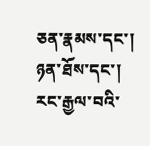ཅན་རྣམས་དང་། ཉན་ཐོས་དང་། རང་རྒྱལ་བའི་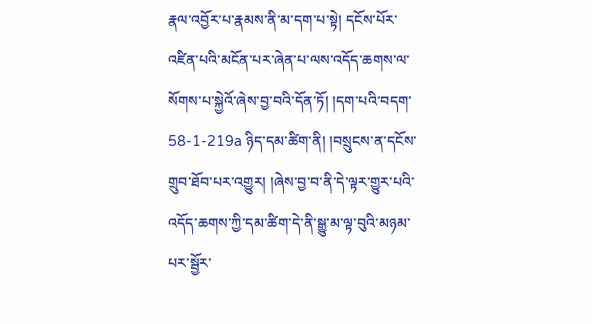རྣལ་འབྱོར་པ་རྣམས་ནི་མ་དག་པ་སྟེ། དངོས་པོར་འཛིན་པའི་མངོན་པར་ཞེན་པ་ལས་འདོད་ཆགས་ལ་སོགས་པ་སྐྱེའོ་ཞེས་བྱ་བའི་དོན་ཏོ། །དག་པའི་བདག་ 58-1-219a ཉིད་དམ་ཚིག་ནི། །བསྲུངས་ན་དངོས་གྲུབ་ཐོབ་པར་འགྱུར། །ཞེས་བྱ་བ་ནི་དེ་ལྟར་གྱུར་པའི་འདོད་ཆགས་ཀྱི་དམ་ཚིག་དེ་ནི་སྒྱུ་མ་ལྟ་བུའི་མཉམ་པར་སྦྱོར་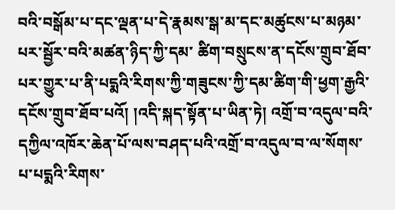བའི་བསྒོམ་པ་དང་ལྡན་པ་དེ་རྣམས་སྒ་མ་དང་མཚུངས་པ་མཉམ་པར་སྦྱོར་བའི་མཚན་ཉིད་ཀྱི་དམ་ ཚིག་བསྲུངས་ན་དངོས་གྲུབ་ཐོབ་པར་གྱུར་པ་ནི་པདྨའི་རིགས་ཀྱི་གཟུངས་ཀྱི་དམ་ཚིག་གི་ཕྱག་རྒྱའི་དངོས་གྲུབ་ཐོབ་པའོ། །འདི་སྐད་སྟོན་པ་ཡིན་ཏེ། འགྲོ་བ་འདུལ་བའི་དཀྱིལ་འཁོར་ཆེན་པོ་ལས་བཤད་པའི་འགྲོ་བ་འདུལ་བ་ལ་སོགས་པ་པདྨའི་རིགས་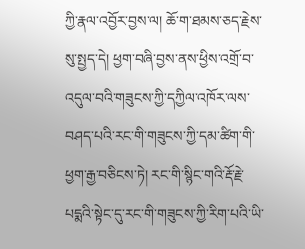ཀྱི་རྣལ་འབྱོར་བྱས་ལ། ཆོ་ག་ཐམས་ཅད་རྗེས་སུ་སྤྱད་དེ། ཕྱག་བཞི་བྱས་ནས་ཕྱིས་འགྲོ་བ་འདུལ་བའི་གཟུངས་ཀྱི་དཀྱིལ་འཁོར་ལས་བཤད་པའི་རང་གི་གཟུངས་ཀྱི་དམ་ཚིག་གི་ཕྱག་རྒྱ་བཅིངས་ཏེ། རང་གི་སྙིང་གའི་རྡོ་རྗེ་པདྨའི་སྟེང་དུ་རང་གི་གཟུངས་ཀྱི་རིག་པའི་ཡི་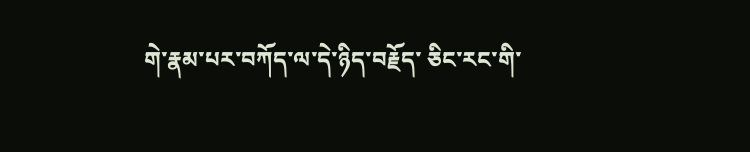གེ་རྣམ་པར་བཀོད་ལ་དེ་ཉིད་བརྗོད་ ཅིང་རང་གི་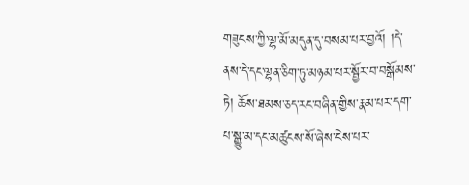གཟུངས་ཀྱི་ལྷ་མོ་མདུན་དུ་བསམ་པར་བྱའོ། །དེ་ནས་དེ་དང་ལྷན་ཅིག་ཏུ་མཉམ་པར་སྦྱོར་བ་བསྒོམས་ཏེ། ཆོས་ཐམས་ཅད་རང་བཞིན་གྱིས་རྣམ་པར་དག་པ་སྒྱུ་མ་དང་མཚུངས་སོ་ཞེས་ངེས་པར་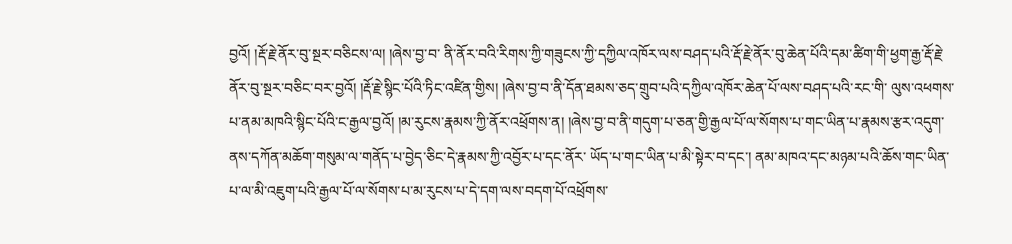བྱའོ། །རྡོ་རྗེ་ནོར་བུ་སྔར་བཅིངས་ལ། །ཞེས་བྱ་བ་ ནི་ནོར་བའི་རིགས་ཀྱི་གཟུངས་ཀྱི་དཀྱིལ་འཁོར་ལས་བཤད་པའི་རྡོ་རྗེ་ནོར་བུ་ཆེན་པོའི་དམ་ཚིག་གི་ཕྱག་རྒྱ་རྡོ་རྗེ་ནོར་བུ་སྔར་བཅིང་བར་བྱའོ། །རྡོ་རྗེ་སྙིང་པོའི་ཏིང་འཛིན་གྱིས། །ཞེས་བྱ་བ་ནི་དོན་ཐམས་ཅད་གྲུབ་པའི་དཀྱིལ་འཁོར་ཆེན་པོ་ལས་བཤད་པའི་རང་གི་ ལུས་འཕགས་པ་ནམ་མཁའི་སྙིང་པོའི་ང་རྒྱལ་བྱའོ། །མ་རུངས་རྣམས་ཀྱི་ནོར་འཕྲོགས་ན། །ཞེས་བྱ་བ་ནི་གདུག་པ་ཅན་གྱི་རྒྱལ་པོ་ལ་སོགས་པ་གང་ཡིན་པ་རྣམས་རྩར་འདུག་ནས་དཀོན་མཆོག་གསུམ་ལ་གནོད་པ་བྱེད་ཅིང་དེ་རྣམས་ཀྱི་འབྱོར་པ་དང་ནོར་ ཡོད་པ་གང་ཡིན་པ་མི་སྟེར་བ་དང་། ནམ་མཁའ་དང་མཉམ་པའི་ཆོས་གང་ཡིན་པ་ལ་མི་འཇུག་པའི་རྒྱལ་པོ་ལ་སོགས་པ་མ་རུངས་པ་དེ་དག་ལས་བདག་པོ་འཕྲོགས་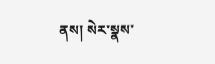ནས། སེར་སྣས་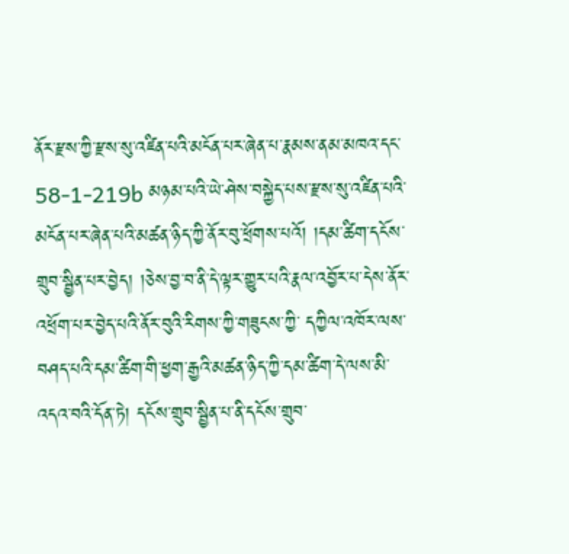ནོར་རྫས་ཀྱི་རྫས་སུ་འཛིན་པའི་མངོན་པར་ཞེན་པ་རྣམས་ནམ་མཁའ་དང་ 58-1-219b མཉམ་པའི་ཡེ་ཤེས་བསྐྱེད་པས་རྫས་སུ་འཛིན་པའི་མངོན་པར་ཞེན་པའི་མཚན་ཉིད་ཀྱི་ནོར་བུ་ཕྲོགས་པའོ། །དམ་ཚིག་དངོས་གྲུབ་སྦྱིན་པར་བྱེད། །ཅེས་བྱ་བ་ནི་དེ་ལྟར་གྱུར་པའི་རྣལ་འབྱོར་པ་དེས་ནོར་འཕྲོག་པར་བྱེད་པའི་ནོར་བུའི་རིགས་ཀྱི་གཟུངས་ཀྱི་ དཀྱིལ་འཁོར་ལས་བཤད་པའི་དམ་ཚིག་གི་ཕྱག་རྒྱའི་མཚན་ཉིད་ཀྱི་དམ་ཚིག་དེ་ལས་མི་འདའ་བའི་དོན་ཏེ། དངོས་གྲུབ་སྦྱིན་པ་ནི་དངོས་གྲུབ་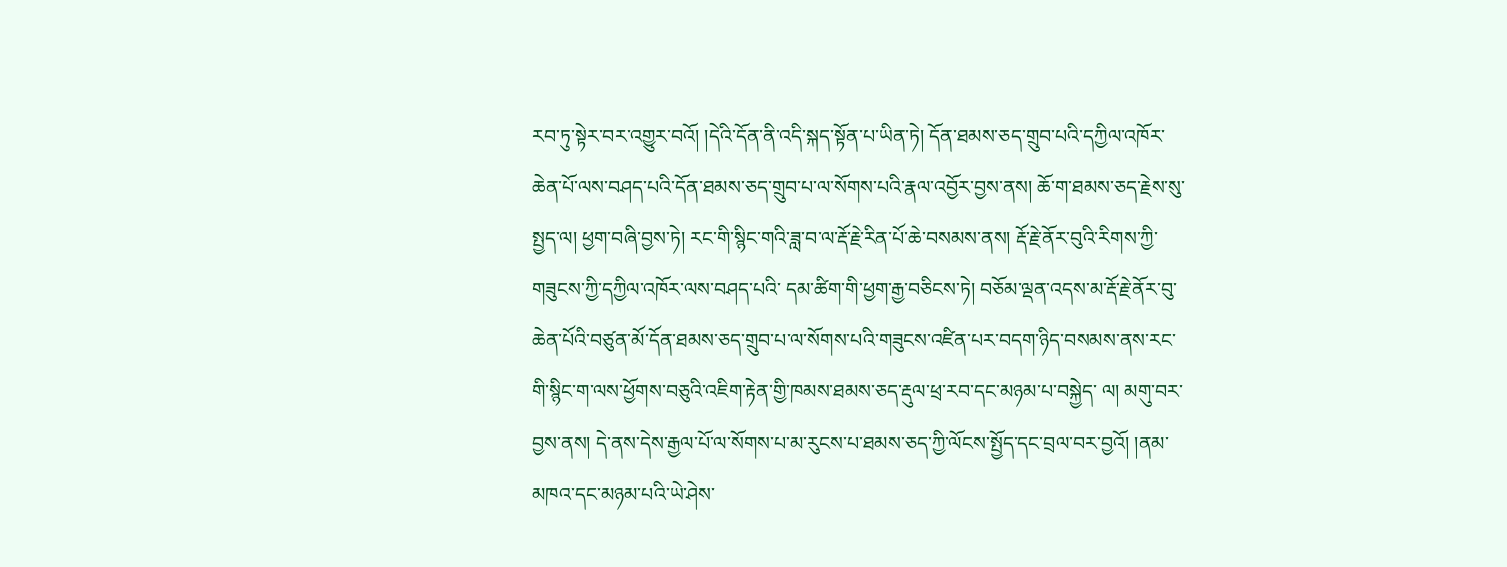རབ་ཏུ་སྟེར་བར་འགྱུར་བའོ། །དེའི་དོན་ནི་འདི་སྐད་སྟོན་པ་ཡིན་ཏེ། དོན་ཐམས་ཅད་གྲུབ་པའི་དཀྱིལ་འཁོར་ ཆེན་པོ་ལས་བཤད་པའི་དོན་ཐམས་ཅད་གྲུབ་པ་ལ་སོགས་པའི་རྣལ་འབྱོར་བྱས་ནས། ཆོ་ག་ཐམས་ཅད་རྗེས་སུ་སྤྱད་ལ། ཕྱག་བཞི་བྱས་ཏེ། རང་གི་སྙིང་གའི་ཟླ་བ་ལ་རྡོ་རྗེ་རིན་པོ་ཆེ་བསམས་ནས། རྡོ་རྗེ་ནོར་བུའི་རིགས་ཀྱི་གཟུངས་ཀྱི་དཀྱིལ་འཁོར་ལས་བཤད་པའི་ དམ་ཚིག་གི་ཕྱག་རྒྱ་བཅིངས་ཏེ། བཅོམ་ལྡན་འདས་མ་རྡོ་རྗེ་ནོར་བུ་ཆེན་པོའི་བཙུན་མོ་དོན་ཐམས་ཅད་གྲུབ་པ་ལ་སོགས་པའི་གཟུངས་འཛིན་པར་བདག་ཉིད་བསམས་ནས་རང་གི་སྙིང་ག་ལས་ཕྱོགས་བཅུའི་འཇིག་རྟེན་གྱི་ཁམས་ཐམས་ཅད་རྡུལ་ཕྲ་རབ་དང་མཉམ་པ་བསྐྱེད་ ལ། མགུ་བར་བྱས་ནས། དེ་ནས་དེས་རྒྱལ་པོ་ལ་སོགས་པ་མ་རུངས་པ་ཐམས་ཅད་ཀྱི་ལོངས་སྤྱོད་དང་བྲལ་བར་བྱའོ། །ནམ་མཁའ་དང་མཉམ་པའི་ཡེ་ཤེས་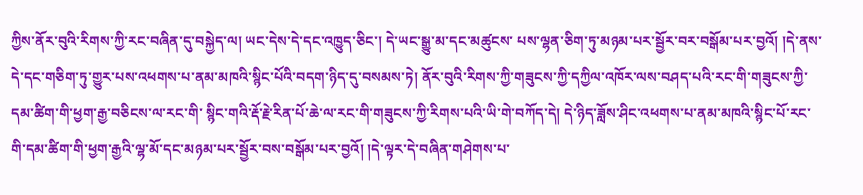ཀྱིས་ནོར་བུའི་རིགས་ཀྱི་རང་བཞིན་དུ་བསྐྱེད་ལ། ཡང་དེས་དེ་དང་འཁྱུད་ཅིང་། དེ་ཡང་སྒྱུ་མ་དང་མཚུངས་ པས་ལྷན་ཅིག་ཏུ་མཉམ་པར་སྦྱོར་བར་བསྒོམ་པར་བྱའོ། །དེ་ནས་དེ་དང་གཅིག་ཏུ་གྱུར་པས་འཕགས་པ་ནམ་མཁའི་སྙིང་པོའི་བདག་ཉིད་དུ་བསམས་ཏེ། ནོར་བུའི་རིགས་ཀྱི་གཟུངས་ཀྱི་དཀྱིལ་འཁོར་ལས་བཤད་པའི་རང་གི་གཟུངས་ཀྱི་དམ་ཚིག་གི་ཕྱག་རྒྱ་བཅིངས་ལ་རང་གི་ སྙིང་གའི་རྡོ་རྗེ་རིན་པོ་ཆེ་ལ་རང་གི་གཟུངས་ཀྱི་རིགས་པའི་ཡི་གེ་བཀོད་དེ། དེ་ཉིད་ཟློས་ཤིང་འཕགས་པ་ནམ་མཁའི་སྙིང་པོ་རང་གི་དམ་ཚིག་གི་ཕྱག་རྒྱའི་ལྷ་མོ་དང་མཉམ་པར་སྦྱོར་བས་བསྒོམ་པར་བྱའོ། །དེ་ལྟར་དེ་བཞིན་གཤེགས་པ་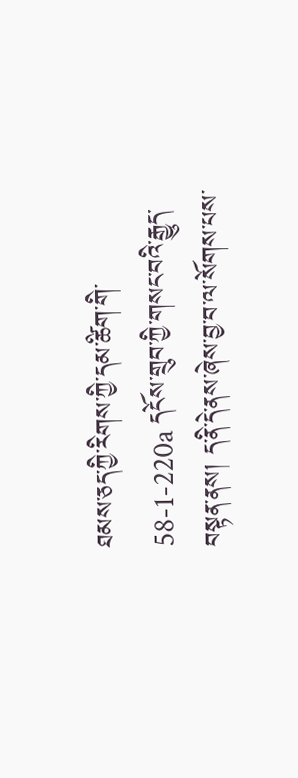ཐམས་ཅད་ཀྱི་རིགས་ཀྱི་དམ་ཚིག་གི་ 58-1-220a དངོས་གྲུབ་ཀྱི་གསང་བའི་རྒྱུད་བསྟན་ནས། ད་ནི་དེ་ནས་ཞེས་བྱ་བ་ལ་སོགས་པས་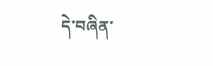དེ་བཞིན་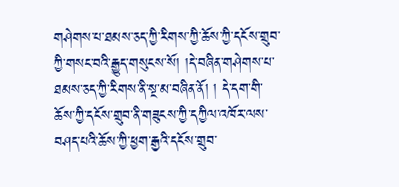གཤེགས་པ་ཐམས་ཅད་ཀྱི་རིགས་ཀྱི་ཆོས་ཀྱི་དངོས་གྲུབ་ཀྱི་གསང་བའི་རྒྱུད་གསུངས་སོ། །དེ་བཞིན་གཤེགས་པ་ཐམས་ཅད་ཀྱི་རིགས་ནི་སྔ་མ་བཞིན་ནོ། ། དེ་དག་གི་ཆོས་ཀྱི་དངོས་གྲུབ་ནི་གཟུངས་ཀྱི་དཀྱིལ་འཁོར་ལས་བཤད་པའི་ཆོས་ཀྱི་ཕྱག་རྒྱའི་དངོས་གྲུབ་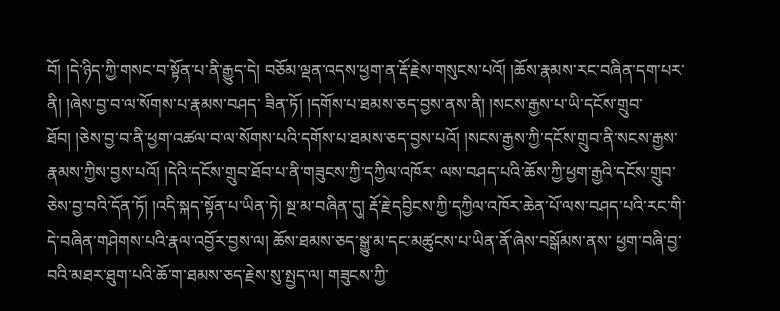བོ། །དེ་ཉིད་ཀྱི་གསང་བ་སྟོན་པ་ནི་རྒྱུད་དེ། བཅོམ་ལྡན་འདས་ཕྱག་ན་རྡོ་རྗེས་གསུངས་པའོ། །ཆོས་རྣམས་རང་བཞིན་དག་པར་ནི། །ཞེས་བྱ་བ་ལ་སོགས་པ་རྣམས་བཤད་ ཟིན་ཏོ། །དགོས་པ་ཐམས་ཅད་བྱས་ནས་ནི། །སངས་རྒྱས་པ་ཡི་དངོས་གྲུབ་ཐོབ། །ཅེས་བྱ་བ་ནི་ཕྱག་འཚལ་བ་ལ་སོགས་པའི་དགོས་པ་ཐམས་ཅད་བྱས་པའོ། །སངས་རྒྱས་ཀྱི་དངོས་གྲུབ་ནི་སངས་རྒྱས་རྣམས་ཀྱིས་བྱས་པའོ། །དེའི་དངོས་གྲུབ་ཐོབ་པ་ནི་གཟུངས་ཀྱི་དཀྱིལ་འཁོར་ ལས་བཤད་པའི་ཆོས་ཀྱི་ཕྱག་རྒྱའི་དངོས་གྲུབ་ཅེས་བྱ་བའི་དོན་ཏོ། །འདི་སྐད་སྟོན་པ་ཡིན་ཏེ། སྔ་མ་བཞིན་དུ། རྡོ་རྗེ་དབྱིངས་ཀྱི་དཀྱིལ་འཁོར་ཆེན་པོ་ལས་བཤད་པའི་རང་གི་དེ་བཞིན་གཤེགས་པའི་རྣལ་འབྱོར་བྱས་ལ། ཆོས་ཐམས་ཅད་སྒྱུ་མ་དང་མཚུངས་པ་ཡིན་ནོ་ཞེས་བསྒོམས་ནས་ ཕྱག་བཞི་བྱ་བའི་མཐར་ཐུག་པའི་ཆོ་ག་ཐམས་ཅད་རྗེས་སུ་སྤྱད་ལ། གཟུངས་ཀྱི་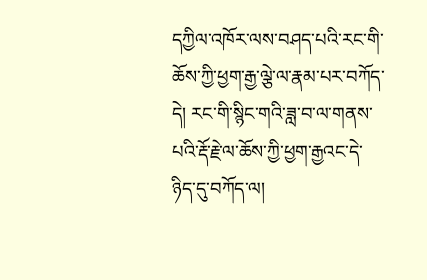དཀྱིལ་འཁོར་ལས་བཤད་པའི་རང་གི་ཆོས་ཀྱི་ཕྱག་རྒྱ་ལྕེ་ལ་རྣམ་པར་བཀོད་དེ། རང་གི་སྙིང་གའི་ཟླ་བ་ལ་གནས་པའི་རྡོ་རྗེ་ལ་ཆོས་ཀྱི་ཕྱག་རྒྱའང་དེ་ཉིད་དུ་བཀོད་ལ།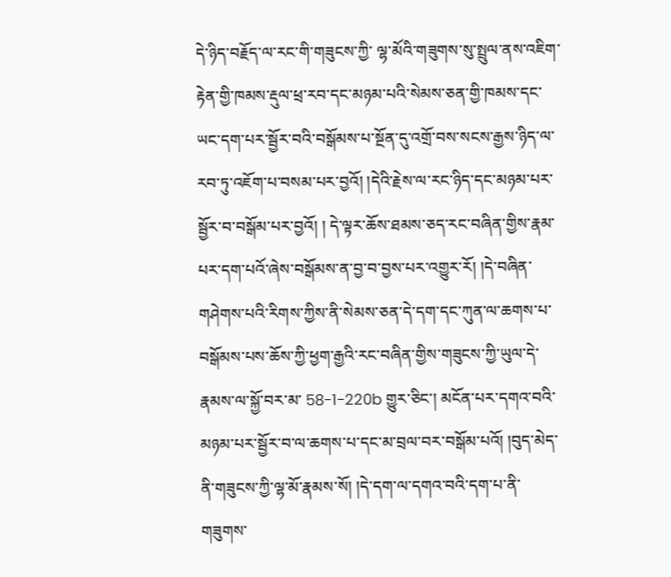དེ་ཉིད་བརྗོད་ལ་རང་གི་གཟུངས་ཀྱི་ ལྷ་མོའི་གཟུགས་སུ་སྤྲུལ་ནས་འཇིག་རྟེན་གྱི་ཁམས་རྡུལ་ཕྲ་རབ་དང་མཉམ་པའི་སེམས་ཅན་གྱི་ཁམས་དང་ཡང་དག་པར་སྦྱོར་བའི་བསྒོམས་པ་སྔོན་དུ་འགྲོ་བས་སངས་རྒྱས་ཉིད་ལ་རབ་ཏུ་འཇོག་པ་བསམ་པར་བྱའོ། །དེའི་རྗེས་ལ་རང་ཉིད་དང་མཉམ་པར་སྦྱོར་བ་བསྒོམ་པར་བྱའོ། ། དེ་ལྟར་ཆོས་ཐམས་ཅད་རང་བཞིན་གྱིས་རྣམ་པར་དག་པའོ་ཞེས་བསྒོམས་ན་བྱ་བ་བྱས་པར་འགྱུར་རོ། །དེ་བཞིན་གཤེགས་པའི་རིགས་ཀྱིས་ནི་སེམས་ཅན་དེ་དག་དང་ཀུན་ལ་ཆགས་པ་བསྒོམས་པས་ཆོས་ཀྱི་ཕྱག་རྒྱའི་རང་བཞིན་གྱིས་གཟུངས་ཀྱི་ཡུལ་དེ་རྣམས་ལ་སྐྱོ་བར་མ་ 58-1-220b གྱུར་ཅིང་། མངོན་པར་དགའ་བའི་མཉམ་པར་སྦྱོར་བ་ལ་ཆགས་པ་དང་མ་བྲལ་བར་བསྒོམ་པའོ། །བུད་མེད་ནི་གཟུངས་ཀྱི་ལྷ་མོ་རྣམས་སོ། །དེ་དག་ལ་དགའ་བའི་དག་པ་ནི་གཟུགས་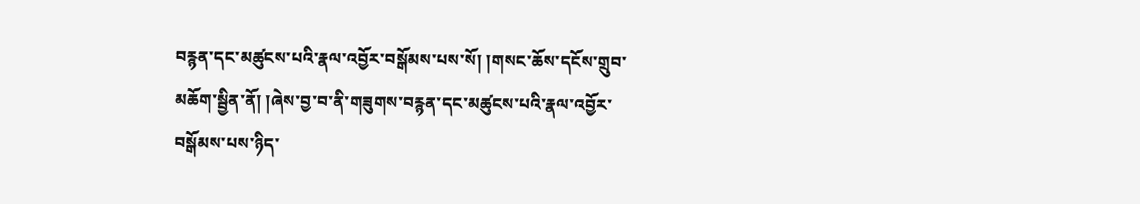བརྙན་དང་མཚུངས་པའི་རྣལ་འབྱོར་བསྒོམས་པས་སོ། །གསང་ཆོས་དངོས་གྲུབ་ མཆོག་སྦྱིན་ནོ། །ཞེས་བྱ་བ་ནི་གཟུགས་བརྙན་དང་མཚུངས་པའི་རྣལ་འབྱོར་བསྒོམས་པས་ཉིད་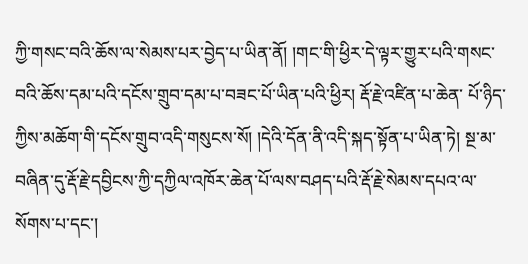ཀྱི་གསང་བའི་ཆོས་ལ་སེམས་པར་བྱེད་པ་ཡིན་ནོ། །གང་གི་ཕྱིར་དེ་ལྟར་གྱུར་པའི་གསང་བའི་ཆོས་དམ་པའི་དངོས་གྲུབ་དམ་པ་བཟང་པོ་ཡིན་པའི་ཕྱིར། རྡོ་རྗེ་འཛིན་པ་ཆེན་ པོ་ཉིད་ཀྱིས་མཆོག་གི་དངོས་གྲུབ་འདི་གསུངས་སོ། །དེའི་དོན་ནི་འདི་སྐད་སྟོན་པ་ཡིན་ཏེ། སྔ་མ་བཞིན་དུ་རྡོ་རྗེ་དབྱིངས་ཀྱི་དཀྱིལ་འཁོར་ཆེན་པོ་ལས་བཤད་པའི་རྡོ་རྗེ་སེམས་དཔའ་ལ་སོགས་པ་དང་།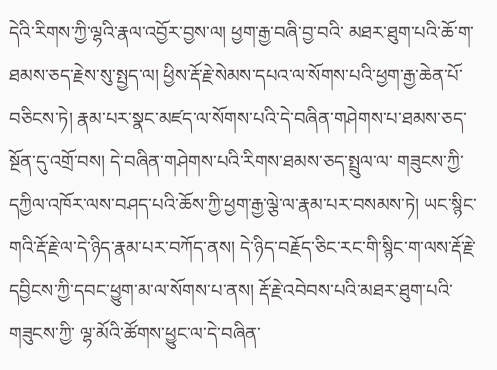དེའི་རིགས་ཀྱི་ལྷའི་རྣལ་འབྱོར་བྱས་ལ། ཕྱག་རྒྱ་བཞི་བྱ་བའི་ མཐར་ཐུག་པའི་ཆོ་ག་ཐམས་ཅད་རྗེས་སུ་སྤྱད་ལ། ཕྱིས་རྡོ་རྗེ་སེམས་དཔའ་ལ་སོགས་པའི་ཕྱག་རྒྱ་ཆེན་པོ་བཅིངས་ཏེ། རྣམ་པར་སྣང་མཛད་ལ་སོགས་པའི་དེ་བཞིན་གཤེགས་པ་ཐམས་ཅད་སྔོན་དུ་འགྲོ་བས། དེ་བཞིན་གཤེགས་པའི་རིགས་ཐམས་ཅད་སྤྲུལ་ལ་ གཟུངས་ཀྱི་དཀྱིལ་འཁོར་ལས་བཤད་པའི་ཆོས་ཀྱི་ཕྱག་རྒྱ་ལྕེ་ལ་རྣམ་པར་བསམས་ཏེ། ཡང་སྙིང་གའི་རྡོ་རྗེ་ལ་དེ་ཉིད་རྣམ་པར་བཀོད་ནས། དེ་ཉིད་བརྗོད་ཅིང་རང་གི་སྙིང་ག་ལས་རྡོ་རྗེ་དབྱིངས་ཀྱི་དབང་ཕྱུག་མ་ལ་སོགས་པ་ནས། རྡོ་རྗེ་འབེབས་པའི་མཐར་ཐུག་པའི་གཟུངས་ཀྱི་ ལྷ་མོའི་ཚོགས་ཕྱུང་ལ་དེ་བཞིན་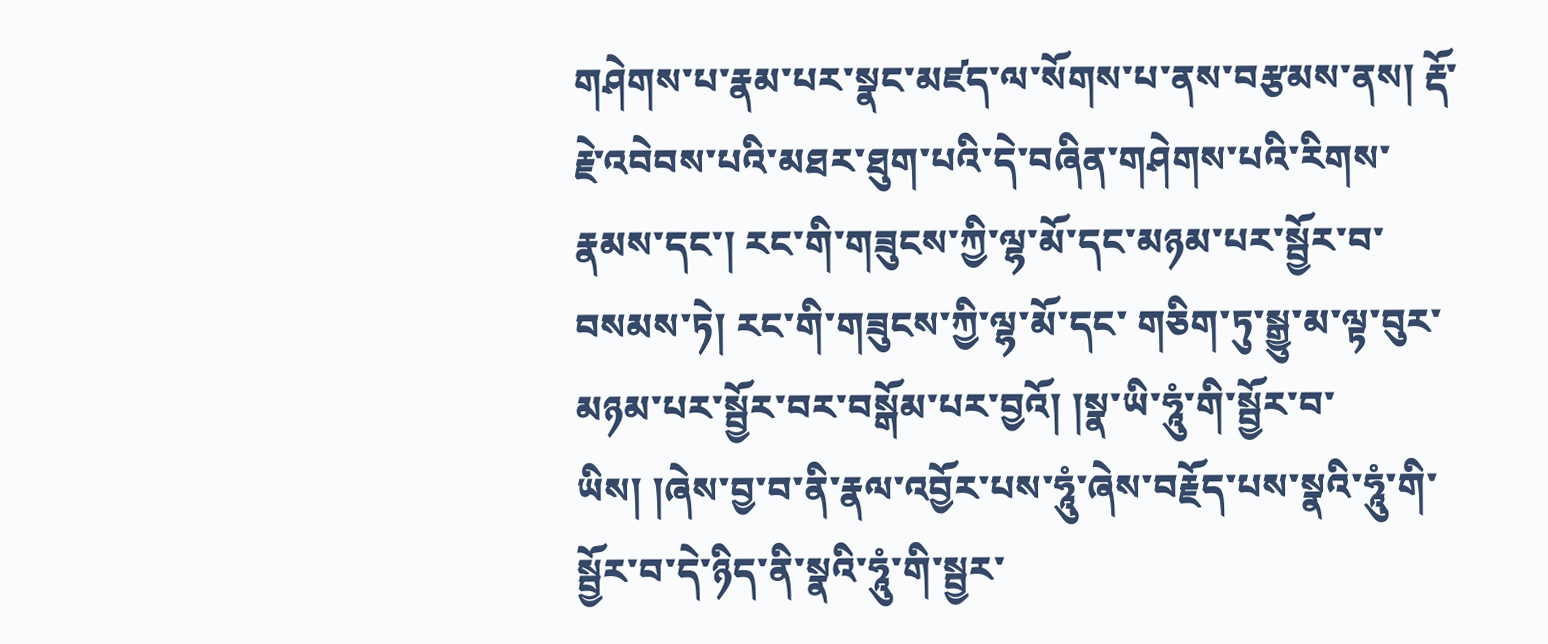གཤེགས་པ་རྣམ་པར་སྣང་མཛད་ལ་སོགས་པ་ནས་བརྩམས་ནས། རྡོ་རྗེ་འབེབས་པའི་མཐར་ཐུག་པའི་དེ་བཞིན་གཤེགས་པའི་རིགས་རྣམས་དང་། རང་གི་གཟུངས་ཀྱི་ལྷ་མོ་དང་མཉམ་པར་སྦྱོར་བ་བསམས་ཏེ། རང་གི་གཟུངས་ཀྱི་ལྷ་མོ་དང་ གཅིག་ཏུ་སྒྱུ་མ་ལྟ་བུར་མཉམ་པར་སྦྱོར་བར་བསྒོམ་པར་བྱའོ། །སྣ་ཡི་ཧཱུཾ་གི་སྦྱོར་བ་ཡིས། །ཞེས་བྱ་བ་ནི་རྣལ་འབྱོར་པས་ཧཱུཾ་ཞེས་བརྗོད་པས་སྣའི་ཧཱུཾ་གི་སྦྱོར་བ་དེ་ཉིད་ནི་སྣའི་ཧཱུཾ་གི་སྦྱར་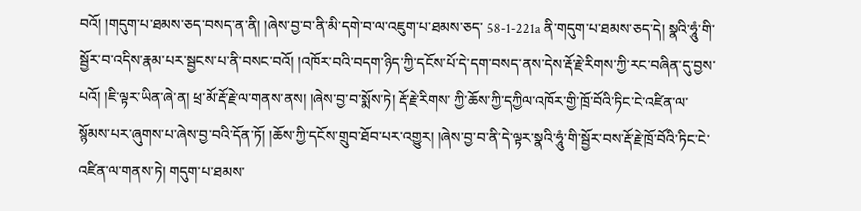བའོ། །གདུག་པ་ཐམས་ཅད་བསད་ན་ནི། །ཞེས་བྱ་བ་ནི་མི་དགེ་བ་ལ་འཇུག་པ་ཐམས་ཅད་ 58-1-221a ནི་གདུག་པ་ཐམས་ཅད་དེ། སྣའི་ཧཱུཾ་གི་སྦྱོར་བ་འདིས་རྣམ་པར་སྦྱངས་པ་ནི་བསང་བའོ། །འཁོར་བའི་བདག་ཉིད་ཀྱི་དངོས་པོ་དེ་དག་བསད་ནས་དེས་རྡོ་རྗེ་རིགས་ཀྱི་རང་བཞིན་དུ་བྱས་པའོ། །ཇི་ལྟར་ཡིན་ཞེ་ན། ཕྲ་མོ་རྡོ་རྗེ་ལ་གནས་ནས། །ཞེས་བྱ་བ་སྨོས་ཏེ། རྡོ་རྗེ་རིགས་ ཀྱི་ཆོས་ཀྱི་དཀྱིལ་འཁོར་གྱི་ཁྲོ་བོའི་ཏིང་ངེ་འཛིན་ལ་སྙོམས་པར་ཞུགས་པ་ཞེས་བྱ་བའི་དོན་ཏོ། །ཆོས་ཀྱི་དངོས་གྲུབ་ཐོབ་པར་འགྱུར། །ཞེས་བྱ་བ་ནི་དེ་ལྟར་སྣའི་ཧཱུཾ་གི་སྦྱོར་བས་རྡོ་རྗེ་ཁྲོ་བོའི་ཏིང་ངེ་འཛིན་ལ་གནས་ཏེ། གདུག་པ་ཐམས་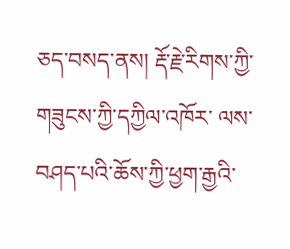ཅད་བསད་ནས། རྡོ་རྗེ་རིགས་ཀྱི་གཟུངས་ཀྱི་དཀྱིལ་འཁོར་ ལས་བཤད་པའི་ཆོས་ཀྱི་ཕྱག་རྒྱའི་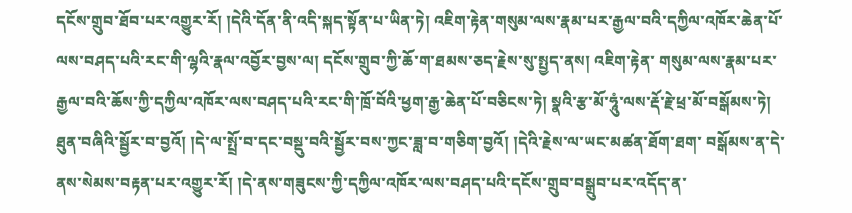དངོས་གྲུབ་ཐོབ་པར་འགྱུར་རོ། །དེའི་དོན་ནི་འདི་སྐད་སྟོན་པ་ཡིན་ཏེ། འཇིག་རྟེན་གསུམ་ལས་རྣམ་པར་རྒྱལ་བའི་དཀྱིལ་འཁོར་ཆེན་པོ་ལས་བཤད་པའི་རང་གི་ལྷའི་རྣལ་འབྱོར་བྱས་ལ། དངོས་གྲུབ་ཀྱི་ཆོ་ག་ཐམས་ཅད་རྗེས་སུ་སྤྱད་ནས། འཇིག་རྟེན་ གསུམ་ལས་རྣམ་པར་རྒྱལ་བའི་ཆོས་ཀྱི་དཀྱིལ་འཁོར་ལས་བཤད་པའི་རང་གི་ཁྲོ་བོའི་ཕྱག་རྒྱ་ཆེན་པོ་བཅིངས་ཏེ། སྣའི་རྩ་མོ་ཧཱུཾ་ལས་རྡོ་རྗེ་ཕྲ་མོ་བསྒོམས་ཏེ། ཐུན་བཞིའི་སྦྱོར་བ་བྱའོ། །དེ་ལ་སྤྲོ་བ་དང་བསྡུ་བའི་སྦྱོར་བས་ཀྱང་ཟླ་བ་གཅིག་བྱའོ། །དེའི་རྗེས་ལ་ཡང་མཚན་ཐོག་ཐག་ བསྒོམས་ན་དེ་ནས་སེམས་བརྟན་པར་འགྱུར་རོ། །དེ་ནས་གཟུངས་ཀྱི་དཀྱིལ་འཁོར་ལས་བཤད་པའི་དངོས་གྲུབ་བསྒྲུབ་པར་འདོད་ན་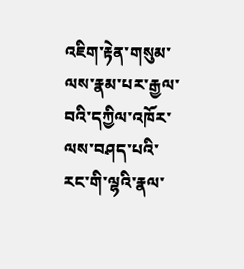འཇིག་རྟེན་གསུམ་ལས་རྣམ་པར་རྒྱལ་བའི་དཀྱིལ་འཁོར་ལས་བཤད་པའི་རང་གི་ལྷའི་རྣལ་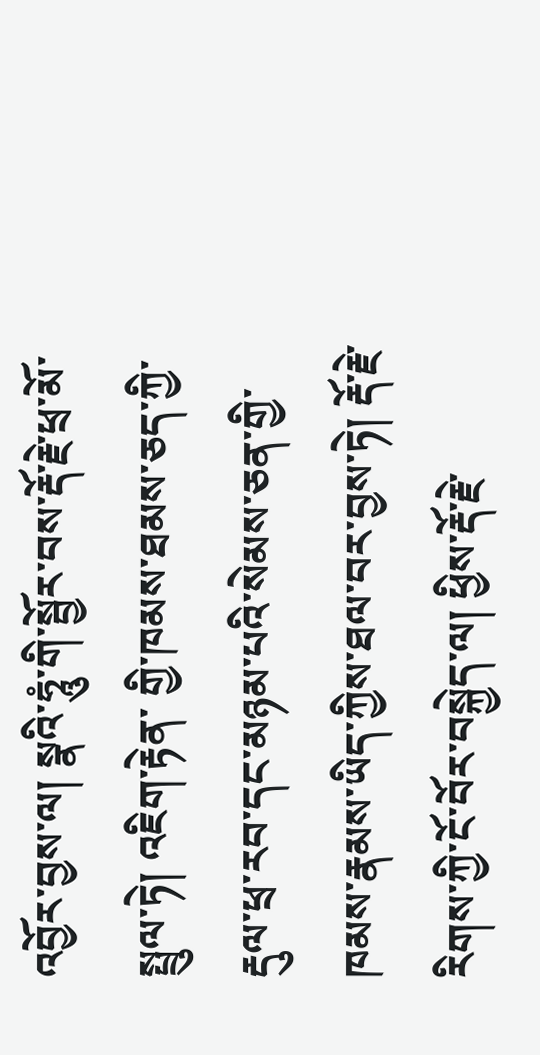འབྱོར་བྱས་ལ། སྣའི་ཧཱུཾ་གི་སྦྱོར་བས་རྡོ་རྗེ་ཕྲ་མོ་སྤྲུལ་ཏེ། འཇིག་རྟེན་ གྱི་ཁམས་ཐམས་ཅད་ཀྱི་རྡུལ་ཕྲ་རབ་དང་མཉམ་པའི་སེམས་ཅན་གྱི་ཁམས་རྣམས་ཡིད་ཀྱིས་ཐལ་བར་བྱས་ཏེ། རྡོ་རྗེ་རིགས་ཀྱི་ངོ་བོར་བསྐྱེད་ལ། ཕྱིས་རྡོ་རྗེ་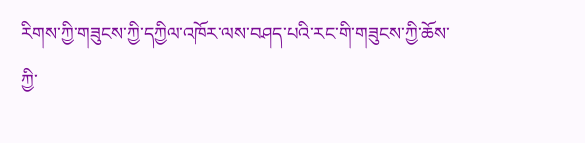རིགས་ཀྱི་གཟུངས་ཀྱི་དཀྱིལ་འཁོར་ལས་བཤད་པའི་རང་གི་གཟུངས་ཀྱི་ཆོས་ཀྱི་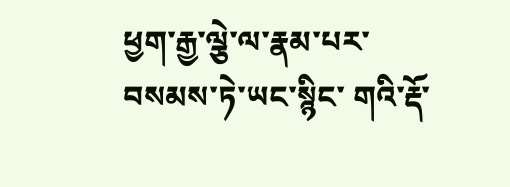ཕྱག་རྒྱ་ལྕེ་ལ་རྣམ་པར་བསམས་ཏེ་ཡང་སྙིང་ གའི་རྡོ་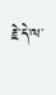རྗེ་དེ་ལ་